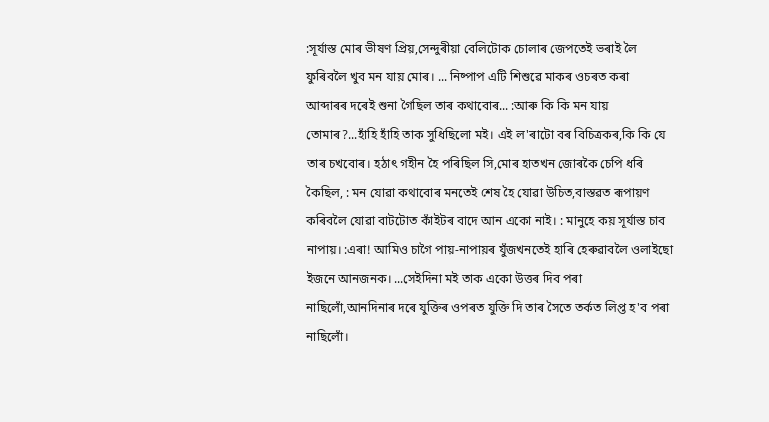:সূৰ্যাস্ত মোৰ ভীষণ প্ৰিয়,সেন্দুৰীয়া বেলিটোক চোলাৰ জেপতেই ভৰাই লৈ ফুৰিবলৈ খুব মন যায় মোৰ। ... নিষ্পাপ এটি শিশুৱে মাকৰ ওচৰত কৰা আব্দাৰৰ দৰেই শুনা গৈছিল তাৰ কথাবোৰ... :আৰু কি কি মন যায় তোমাৰ?...হাঁহি হাঁহি তাক সুধিছিলো মই। এই ল'ৰাটো বৰ বিচিত্ৰকৰ,কি কি যে তাৰ চখবোৰ। হঠাৎ গহীন হৈ পৰিছিল সি,মোৰ হাতখন জোৰকৈ চেপি ধৰি কৈছিল, : মন যোৱা কথাবোৰ মনতেই শেষ হৈ যোৱা উচিত,বাস্তৱত ৰূপায়ণ কৰিবলৈ যোৱা বাটটোত কাঁইটৰ বাদে আন একো নাই। : মানুহে কয় সূৰ্যাস্ত চাব নাপায়। :এৰা! আমিও চাগৈ পায়-নাপায়ৰ যুঁজখনতেই হাৰি হেৰুৱাবলৈ ওলাইছো ইজনে আনজনক। ...সেইদিনা মই তাক একো উত্তৰ দিব পৰা নাছিলোঁ,আনদিনাৰ দৰে যুক্তিৰ ওপৰত যুক্তি দি তাৰ সৈতে তৰ্কত লিপ্ত হ'ব পৰা নাছিলোঁ।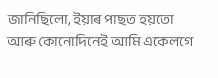জানিছিলো, ইয়াৰ পাছত হয়তো আৰু কোনোদিনেই আমি একেলগে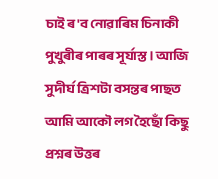চাই ৰ'ব নোৱাৰিম চিনাকী পুখুৰীৰ পাৰৰ সূৰ্যাস্ত। আজি সুদীৰ্ঘ ত্ৰিশটা বসন্তৰ পাছত আমি আকৌ লগ হৈছোঁ কিছু প্ৰশ্নৰ উত্তৰ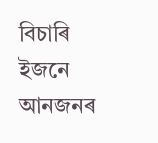বিচাৰি ইজনে আনজনৰ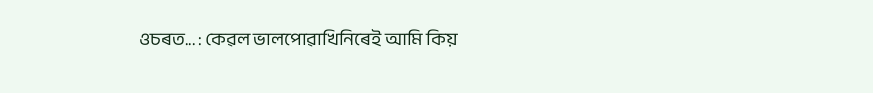ওচৰত... : কেৱল ভালপোৱাখিনিৰেই আমি কিয়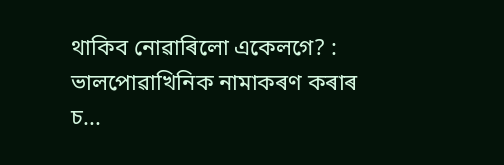থাকিব নোৱাৰিলো একেলগে? : ভালপোৱাখিনিক নামাকৰণ কৰাৰ চ...